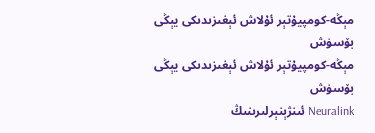مېڭە-كومپيۇتېر ئۇلاش ئېغىزىدىكى يېڭى بۆسۈش
مېڭە-كومپيۇتېر ئۇلاش ئېغىزىدىكى يېڭى بۆسۈش
Neuralink ئىنژېنېرلىرىنىڭ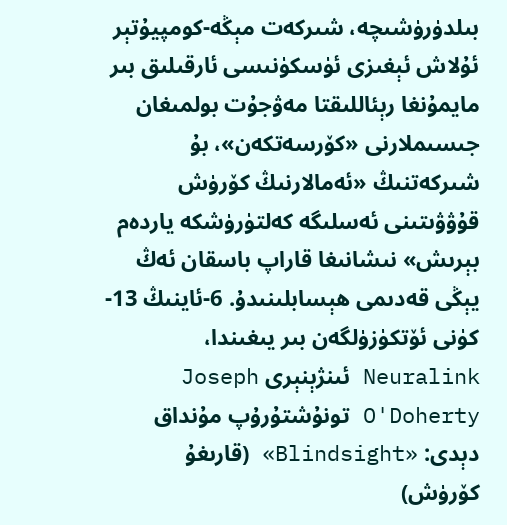بىلدۈرۈشىچە، شىركەت مېڭە-كومپيۇتېر ئۇلاش ئېغىزى ئۈسكۈنىسى ئارقىلىق بىر مايمۇنغا رېئاللىقتا مەۋجۇت بولمىغان جىسىملارنى «كۆرسەتكەن»، بۇ شىركەتنىڭ «ئەمالارنىڭ كۆرۈش قۇۋۋىتىنى ئەسلىگە كەلتۈرۈشكە ياردەم بېرىش» نىشانىغا قاراپ باسقان ئەڭ يېڭى قەدىمى ھېسابلىنىدۇ. 6-ئاينىڭ 13-كۈنى ئۆتكۈزۈلگەن بىر يىغىندا، Neuralink ئىنژېنېرى Joseph O'Doherty تونۇشتۇرۇپ مۇنداق دېدى: «Blindsight» (قارىغۇ كۆرۈش)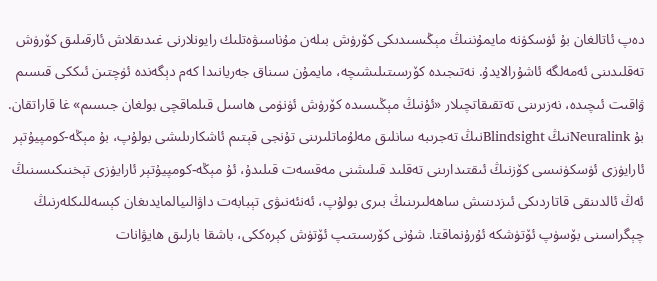دەپ ئاتالغان بۇ ئۈسكۈنە مايمۇننىڭ مېڭىسىدىكى كۆرۈش بىلەن مۇناسىۋەتلىك رايونلارنى غىدىقلاش ئارقىلىق كۆرۈش تەقلىدىنى ئەمەلگە ئاشۇرالايدۇ. نەتىجىدە كۆرسىتىلىشىچە، مايمۇن سىناق جەريانىدا كەم دېگەندە ئۈچتىن ئىككى قىسىم ۋاقىت ئىچىدە، نەزىرىنى تەتقىقاتچىلار «ئۇنىڭ مېڭىسىدە كۆرۈش ئۈنۈمى ھاسىل قىلماقچى بولغان جىسىم» غا قاراتقان.
بۇ Neuralinkنىڭ Blindsightنىڭ تەجرىبە سانلىق مەلۇماتلىرىنى تۇنجى قېتىم ئاشكارىلىشى بولۇپ، بۇ مېڭە-كومپيۇتېر ئارايۈزى ئۈسكۈنىسى كۆزنىڭ ئىقتىدارىنى تەقلىد قىلىشنى مەقسەت قىلىدۇ، ئۇ مېڭە-كومپيۇتېر ئارايۈزى تېخنىكىسىنىڭ ئەڭ ئالدىنقى قاتاردىكى ئىزدىنىش ساھەلىرىنىڭ بىرى بولۇپ، ئەنئەنىۋى تېبابەت داۋالىيالمايدىغان كېسەللىكلەرنىڭ چېگراسىنى بۆسۈپ ئۆتۈشكە ئۇرۇنماقتا. شۇنى كۆرسىتىپ ئۆتۈش كېرەككى، باشقا بارلىق ھايۋانات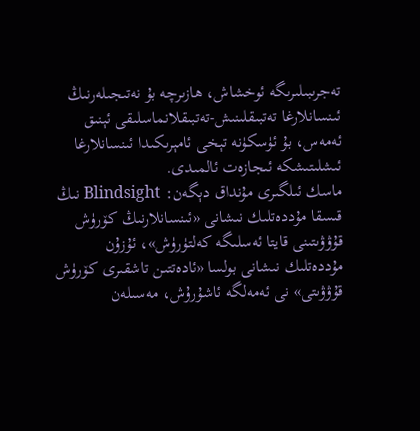تەجرىبىلىرىگە ئوخشاش، ھازىرچە بۇ نەتىجىلەرنىڭ ئىنسانلارغا تەتبىقلىنىش-تەتبىقلانماسلىقى ئېنىق ئەمەس، بۇ ئۈسكۈنە تېخى ئامېرىكىدا ئىنسانلارغا ئىشلىتىشكە ئىجازەت ئالمىدى.
ماسك ئىلگىرى مۇنداق دېگەن: Blindsight نىڭ قىسقا مۇددەتلىك نىشانى «ئىنسانلارنىڭ كۆرۈش قۇۋۋىتىنى قايتا ئەسلىگە كەلتۈرۈش»، ئۇزۇن مۇددەتلىك نىشانى بولسا «ئادەتتىن تاشقىرى كۆرۈش قۇۋۋىتى» نى ئەمەلگە ئاشۇرۇش، مەسىلەن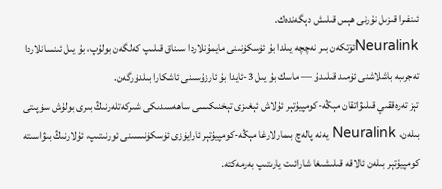ئىنفىرا قىزىل نۇرنى ھېس قىلىش دېگەندەك.
Neuralinkئۆتكەن بىر نەچچە يىلدا بۇ ئۈسكۈنىنى مايمۇنلاردا سىناق قىلىپ كەلگەن بولۇپ، بۇ يىل ئىنسانلاردا تەجرىبە باشلاشنى ئۈمىد قىلىدۇ — ماسك بۇ يىل 3-ئايدا بۇ ئارزۇسىنى ئاشكارا بىلدۈرگەن.
تېز تەرەققىي قىلىۋاتقان مېڭە-كومپيۇتېر ئۇلاش ئېغىزى تېخنىكىسى ساھەسىدىكى شىركەتلەرنىڭ بىرى بولۇش سۈپىتى بىلەن، Neuralink يەنە پالەچ بىمارلارغا مېڭە-كومپيۇتېر ئارايۈزى ئۈسكۈنىسىنى ئورنىتىپ، ئۇلارنىڭ بىۋاسىتە كومپيۇتېر بىلەن ئالاقە قىلىشىغا شارائىت يارىتىپ بەرمەكتە.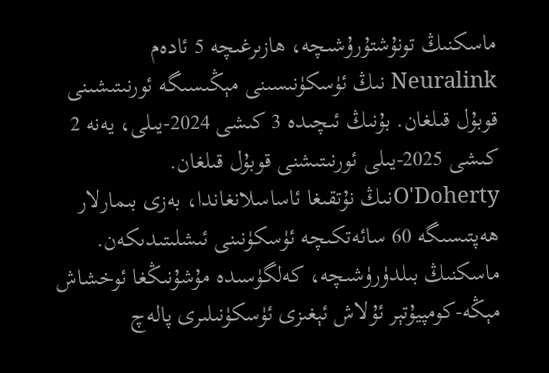ماسكنىڭ تونۇشتۇرۇشىچە، ھازىرغىچە 5 ئادەم Neuralink نىڭ ئۈسكۈنىسىنى مېڭىسىگە ئورنىتىشىنى قوبۇل قىلغان. بۇنىڭ ئىچىدە 3 كىشى 2024-يىلى، يەنە 2 كىشى 2025-يىلى ئورنىتىشنى قوبۇل قىلغان. O'Dohertyنىڭ نۇتقىغا ئاساسلانغاندا، بەزى بىمارلار ھەپتىسىگە 60 سائەتكىچە ئۈسكۈنىنى ئىشلىتىدىكەن. ماسكنىڭ بىلدۈرۈشىچە، كەلگۈسىدە مۇشۇنىڭغا ئوخشاش مېڭە-كومپيۇتېر ئۇلاش ئېغىزى ئۈسكۈنىلىرى پالەچ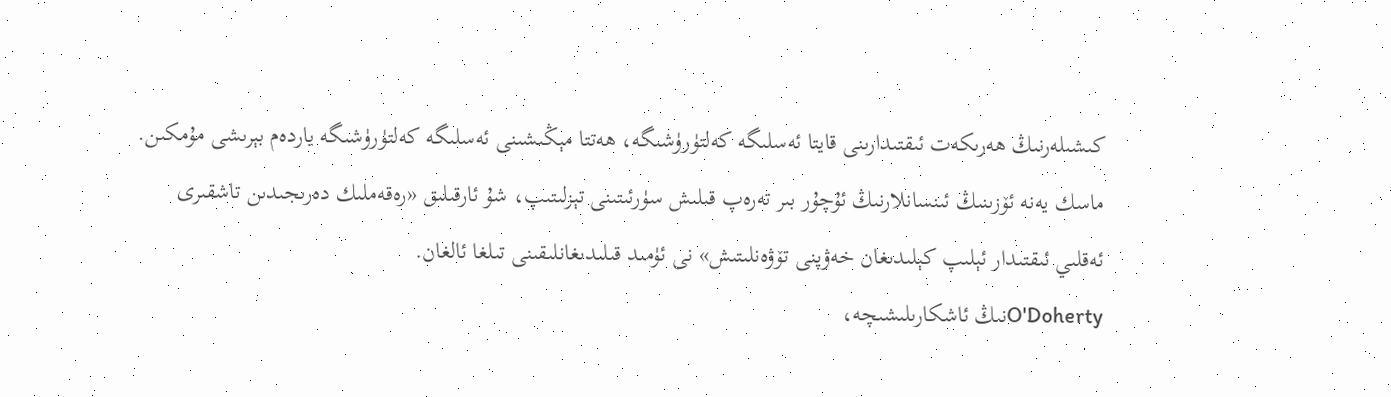كىشىلەرنىڭ ھەرىكەت ئىقتىدارىنى قايتا ئەسلىگە كەلتۈرۈشىگە، ھەتتا مېڭىشىنى ئەسلىگە كەلتۈرۈشىگە ياردەم بېرىشى مۇمكىن.
ماسك يەنە ئۆزىنىڭ ئىنسانلارنىڭ ئۇچۇر بىر تەرەپ قىلىش سۈرئىتىنى تېزلىتىپ، شۇ ئارقىلىق «رەقەملىك دەرىجىدىن تاشقىرى ئەقلىي ئىقتىدار ئېلىپ كېلىدىغان خەۋپنى تۆۋەنلىتىش» نى ئۈمىد قىلىدىغانلىقىنى تىلغا ئالغان.
O'Dohertyنىڭ ئاشكارىلىشىچە،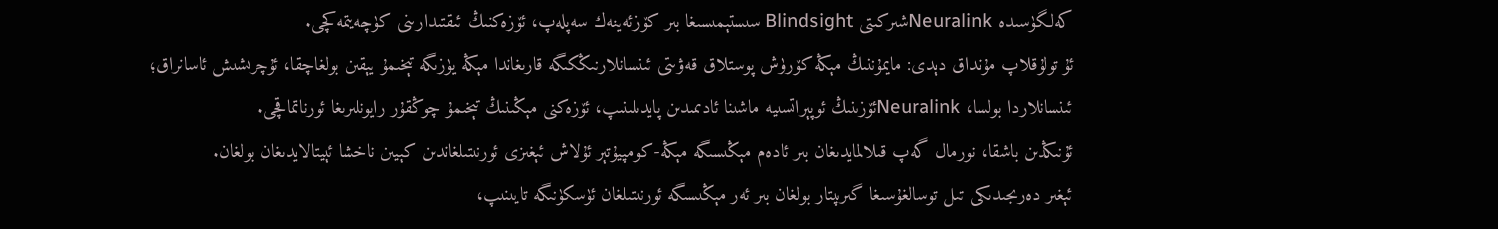كەلگۈسىدە Neuralinkشىركىتى Blindsight سىستېمىسىغا بىر كۆزئەينەك سەپلەپ، ئۆزەكنىڭ ئىقتىدارىنى كۈچەيتمەكچى.
ئۇ تولۇقلاپ مۇنداق دېدى: مايمۇننىڭ مېڭە كۆرۈش پوستلاق قەۋىتى ئىنسانلارنىڭكىگە قارىغاندا مېڭە يۈزىگە تېخىمۇ يېقىن بولغاچقا، ئۇچرىشىش ئاسانراق؛ ئىنسانلاردا بولسا، Neuralinkئۆزىنىڭ ئوپېراتسىيە ماشىنا ئادىمىدىن پايدىلىنىپ، ئۆزەكنى مېڭىنىڭ تېخىمۇ چوڭقۇر رايونلىرىغا ئورناتماقچى.
ئۇنىڭدىن باشقا، نورمال گەپ قىلالمايدىغان بىر ئادەم مېڭىسىگە مېڭە-كومپيۇتېر ئۇلاش ئېغىزى ئورنىتىلغاندىن كېيىن ناخشا ئېيتالايدىغان بولغان.
ئېغىر دەرىجىدىكى تىل توسالغۇسىغا گىرىپتار بولغان بىر ئەر مېڭىسىگە ئورنىتىلغان ئۈسكۈنىگە تايىنىپ،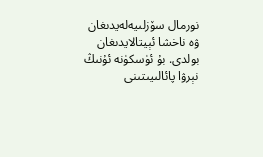نورمال سۆزلىيەلەيدىغان ۋە ناخشا ئېيتالايدىغان بولدى. بۇ ئۈسكۈنە ئۇنىڭ نېرۋا پائالىيىتىنى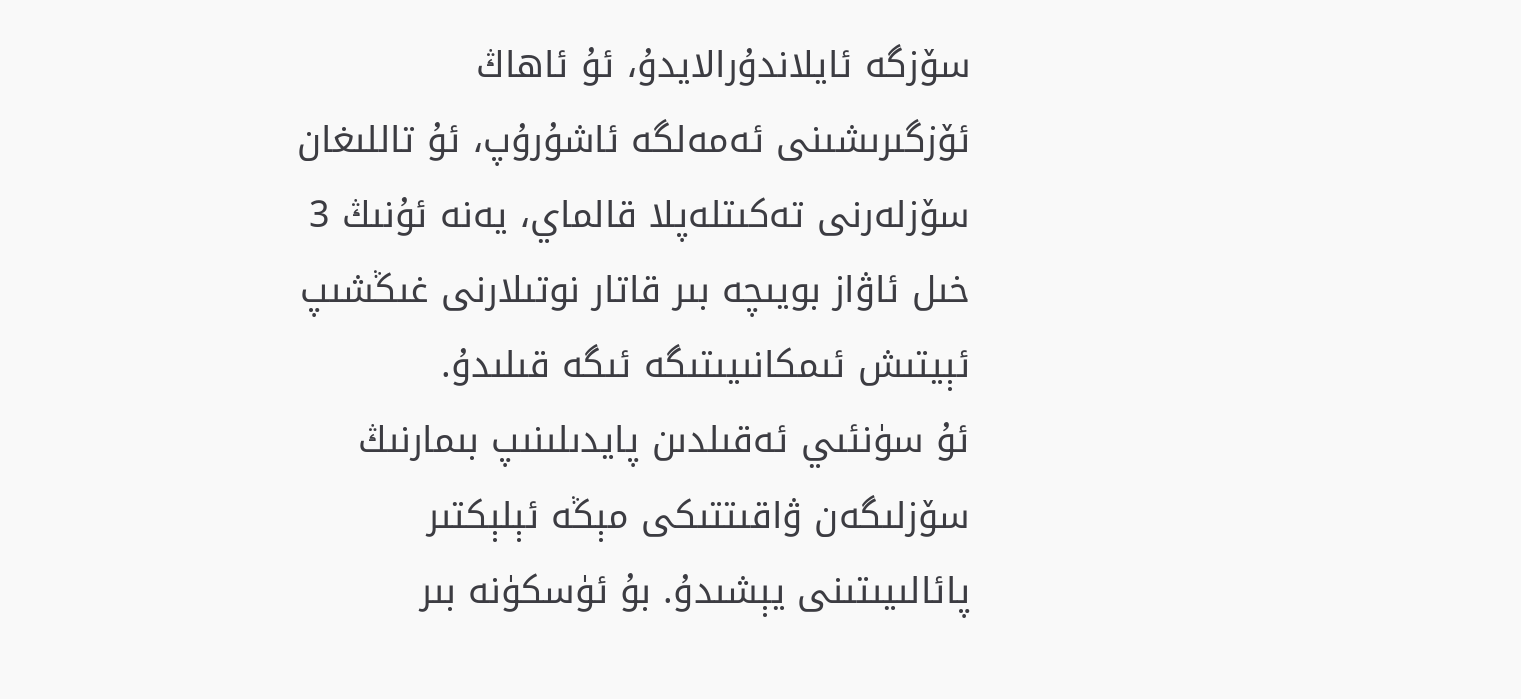سۆزگە ئايلاندۇرالايدۇ، ئۇ ئاھاڭ ئۆزگىرىشىنى ئەمەلگە ئاشۇرۇپ، ئۇ تاللىغان سۆزلەرنى تەكىتلەپلا قالماي، يەنە ئۇنىڭ 3 خىل ئاۋاز بويىچە بىر قاتار نوتىلارنى غىڭشىپ ئېيتىش ئىمكانىيىتىگە ئىگە قىلىدۇ.
ئۇ سۈنئىي ئەقىلدىن پايدىلىنىپ بىمارنىڭ سۆزلىگەن ۋاقىتتىكى مېڭە ئېلېكتىر پائالىيىتىنى يېشىدۇ. بۇ ئۈسكۈنە بىر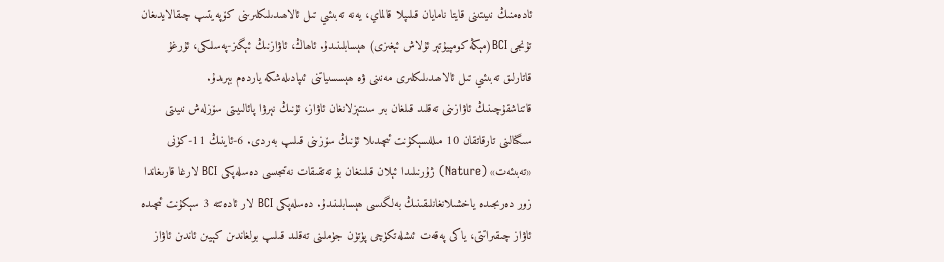ئادەمنىڭ نىيىتىنى قايتا نامايان قىلىپلا قالماي، يەنە تەبىئىي تىل ئالاھىدىلىكلىرىنى كۆپەيتىپ چىقالايدىغان تۇنجى BCI(مېڭە كومپيۇتېر ئۇلاش ئېغىزى) ھېسابلىنىدۇ. ئاھاڭ، ئاۋازنىڭ ئېگىز-پەسلىكى، ئۇرغۇ قاتارلىق تەبىئىي تىل ئالاھىدىلىكلىرى مەنىنى ۋە ھېسسىياتنى ئىپادىلەشكە ياردەم بېرىدۇ.
قاتناشقۇچىنىڭ ئاۋازىنى تەقلىد قىلغان بىر سىنتېزلانغان ئاۋاز، ئۇنىڭ نېرۋا پائالىيىتى سۆزلەش نىيىتى سىگنالىنى تارقاتقان 10 مىللىسېكۇنت ئىچىدىلا ئۇنىڭ سۆزىنى قىلىپ بەردى. 6-ئاينىڭ 11-كۈنى «تەبىئەت» (Nature) ژۇرنىلىدا ئېلان قىلىنغان بۇ تەتقىقات نەتىجىسى دەسلەپكى BCI لارغا قارىغاندا زور دەرىجىدە ياخشىلانغانلىقىنىڭ بەلگىسى ھېسابلىنىدۇ. دەسلەپكى BCI لار ئادەتتە 3 سېكۇنت ئىچىدە ئاۋاز چىقىراتتى، ياكى پەقەت ئىشلەتكۈچى پۈتۈن جۈملىنى تەقلىد قىلىپ بولغاندىن كېيىن ئاندىن ئاۋاز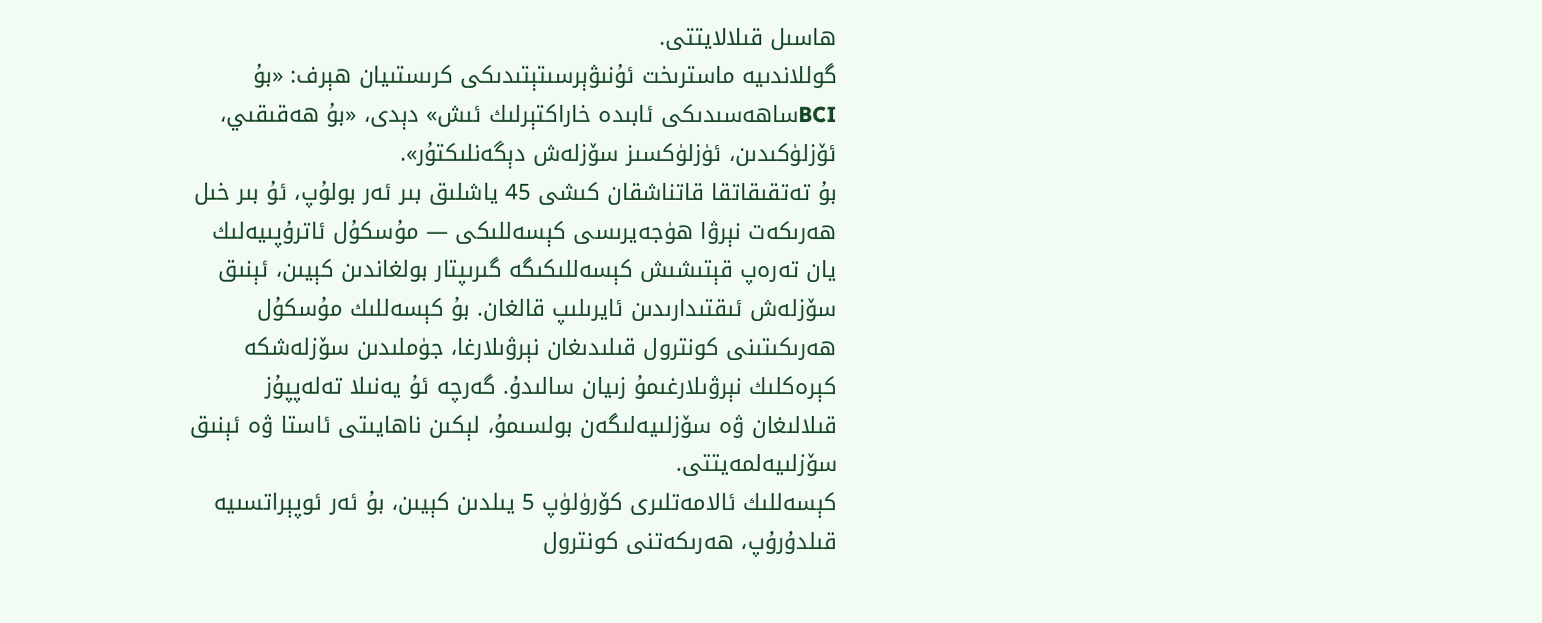ھاسىل قىلالايتتى.
گوللاندىيە ماسترىخت ئۇنىۋېرسىتېتىدىكى كرىستىيان ھېرف: «بۇ BCIساھەسىدىكى ئابىدە خاراكتېرلىك ئىش» دېدى، «بۇ ھەقىقىي، ئۆزلۈكىدىن، ئۈزلۈكسىز سۆزلەش دېگەنلىكتۇر».
بۇ تەتقىقاتقا قاتناشقان كىشى 45 ياشلىق بىر ئەر بولۇپ، ئۇ بىر خىل ھەرىكەت نېرۋا ھۈجەيرىسى كېسەللىكى — مۇسكۇل ئاترۇپىيەلىك يان تەرەپ قېتىشىش كېسەللىكىگە گىرىپتار بولغاندىن كېيىن، ئېنىق سۆزلەش ئىقتىدارىدىن ئايرىلىپ قالغان. بۇ كېسەللىك مۇسكۇل ھەرىكىتىنى كونترول قىلىدىغان نېرۋىلارغا، جۈملىدىن سۆزلەشكە كېرەكلىك نېرۋىلارغىمۇ زىيان سالىدۇ. گەرچە ئۇ يەنىلا تەلەپپۇز قىلالىغان ۋە سۆزلىيەلىگەن بولسىمۇ، لېكىن ناھايىتى ئاستا ۋە ئېنىق سۆزلىيەلمەيتتى.
كېسەللىك ئالامەتلىرى كۆرۈلۈپ 5 يىلدىن كېيىن، بۇ ئەر ئوپېراتسىيە قىلدۇرۇپ، ھەرىكەتنى كونترول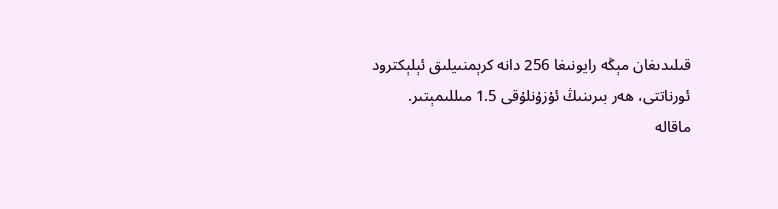قىلىدىغان مېڭە رايونىغا 256 دانە كرېمنىيلىق ئېلېكترود ئورناتتى، ھەر بىرىنىڭ ئۇزۇنلۇقى 1.5 مىللىمېتىر.
ماقالە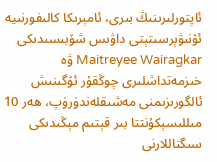ئاپتورلىرىنىڭ بىرى، ئامېرىكا كالىفورنىيە ئۇنىۋېرسىتېتى داۋىس شۆبىسىدىكى
Maitreyee Wairagkar ۋە خىزمەتداشلىرى چوڭقۇر ئۆگىنىش ئالگورىزىمنى مەشىقلەندۈرۈپ، ھەر 10 مىللىسېكۇنتتا بىر قېتىم مېڭىدىكى سىگناللارنى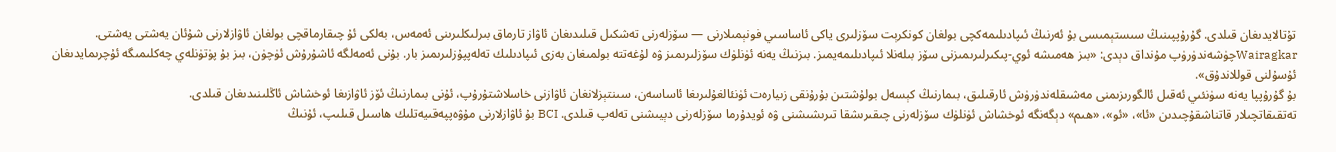تۇتالايدىغان قىلدى. گۇرۇپپىنىڭ سىستېمىسى بۇ ئەرنىڭ ئىپادىلىمەكچى بولغان كونكرېت سۆزلىرى ياكى ئاساسىي فونېمىلارنى — سۆزلەرنى تەشكىل قىلىدىغان ئاۋاز تارماق بىرلىكلىرىنى ئەمەس، بەلكى ئۇ چىقارماقچى بولغان ئاۋازلارنى شۇئان يەشتى يەشتى.
Wairagkarچۈشەندۈرۈپ مۇنداق دېدى: «بىز ھەمىشە ئوي-پىكىرلىرىمىزنى سۆز بىلەنلا ئىپادىلىمەيمىز. بىزنىڭ يەنە ئۈنلۈك سۆزلىرىمىز ۋە لۇغەتتە بولمىغان بەزى ئىپادىلىك تەلەپپۇزلىرىمىز بار. بۇنى ئەمەلگە ئاشۇرۇش ئۈچۈن، بىز بۇ پۈتۈنلەي چەكلىمىگە ئۇچرىمايدىغان ئۇسۇلنى قوللاندۇق».
بۇ گۇرۇپپا يەنە سۈنئىي ئەقىل ئالگورىزىمنى مەشىقلەندۈرۈش ئارقىلىق، بىمارنىڭ كېسەل بولۇشتىن بۇرۇنقى زىيارەت ئۈنئالغۇلىرىغا ئاساسەن، سىنتېزلانغان ئاۋازنى خاسلاشتۇرۇپ، ئۇنى بىمارنىڭ ئۆز ئاۋازىغا ئوخشاش ئاڭلىنىدىغان قىلدى.
تەتقىقاتچىلار قاتناشقۇچىدىن «ئا»، «ئو»، «ھىم» دېگەنگە ئوخشاش ئۈنلۈك سۆزلەرنى چىقىرىشقا تىرىشىشنى ۋە ئويدۇرما سۆزلەرنى دېيىشنى تەلەپ قىلدى. BCI بۇ ئاۋازلارنى مۇۋەپپەقىيەتلىك ھاسىل قىلىپ، ئۇنىڭ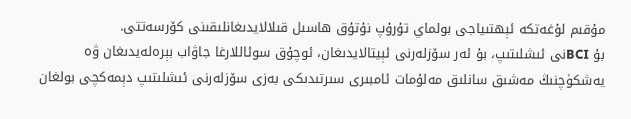مۇقىم لۇغەتكە ئېھتىياجى بولماي تۇرۇپ نۇتۇق ھاسىل قىلالايدىغانلىقىنى كۆرسەتتى.
بۇ BCIنى ئىشلىتىپ، بۇ ئەر سۆزلەرنى ئېيتالايدىغان، ئوچۇق سوئاللارغا جاۋاب بېرەلەيدىغان ۋە يەشكۈچنىڭ مەشىق سانلىق مەلۇمات ئامبىرى سىرتىدىكى بەزى سۆزلەرنى ئىشلىتىپ دېمەكچى بولغان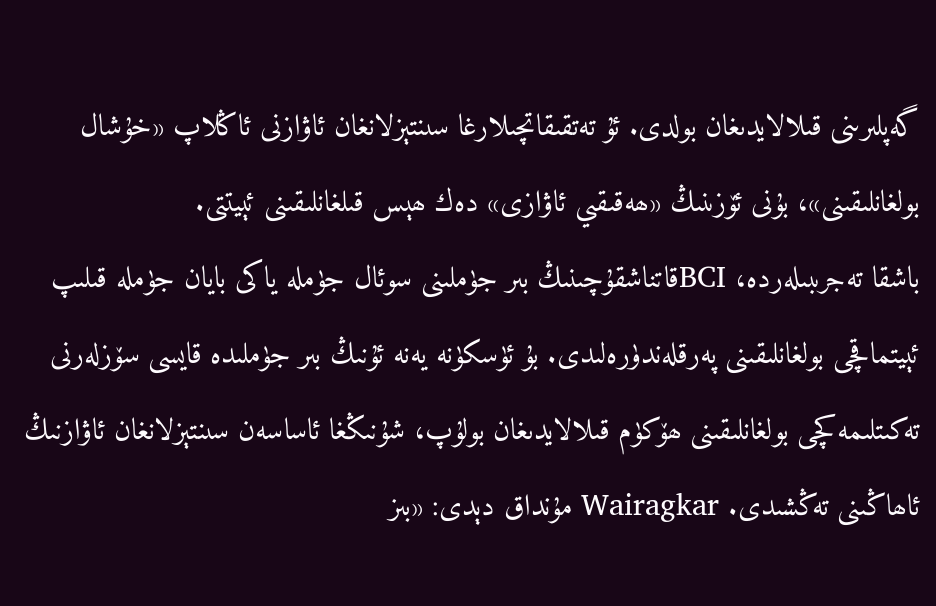گەپلىرىنى قىلالايدىغان بولدى. ئۇ تەتقىقاتچىلارغا سىنتېزلانغان ئاۋازنى ئاڭلاپ «خۇشال بولغانلىقىنى»، بۇنى ئۆزىنىڭ «ھەقىقىي ئاۋازى» دەك ھېس قىلغانلىقىنى ئېيتتى.
باشقا تەجرىبىلەردە، BCIقاتناشقۇچىنىڭ بىر جۈملىنى سوئال جۈملە ياكى بايان جۈملە قىلىپ ئېيتماقچى بولغانلىقىنى پەرقلەندۈرەلىدى. بۇ ئۈسكۈنە يەنە ئۇنىڭ بىر جۈملىدە قايسى سۆزلەرنى تەكىتلىمەكچى بولغانلىقىنى ھۆكۈم قىلالايدىغان بولۇپ، شۇنىڭغا ئاساسەن سىنتېزلانغان ئاۋازنىڭ ئاھاڭىنى تەڭشىدى. Wairagkar مۇنداق دېدى: «بىز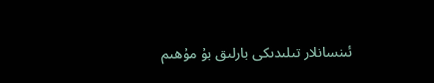ئىنسانلار تىلىدىكى بارلىق بۇ مۇھىم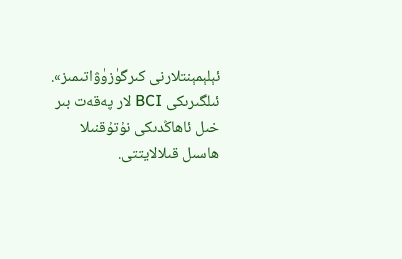ئېلېمېنتلارنى كىرگۈزۈۋاتىمىز». ئىلگىرىكى BCI لار پەقەت بىر خىل ئاھاڭدىكى نۇتۇقنىلا ھاسىل قىلالايتتى.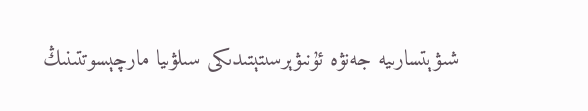شىۋېتسارىيە جەنۋە ئۇنىۋېرسىتېتىدىكى سىلۋىيا مارچېسوتتىنىڭ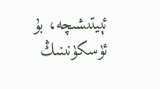ئېيتىشىچە، بۇ ئۈسكۈنىنىڭ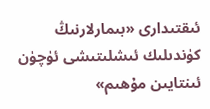ئىقتىدارى «بىمارلارنىڭ كۈندىلىك ئىشلىتىشى ئۈچۈن ئىنتايىن مۇھىم»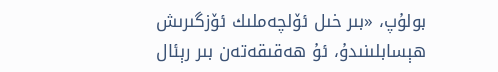بولۇپ، «بىر خىل ئۆلچەملىك ئۆزگىرىش ھېسابلىنىدۇ، ئۇ ھەقىقەتەن بىر رېئال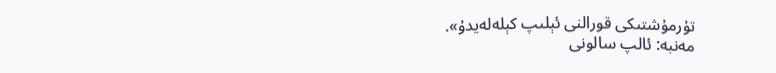تۇرمۇشتىكى قورالنى ئېلىپ كېلەلەيدۇ».
مەنبە: ئالپ سالونى